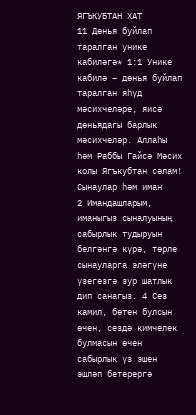ЯГЪКУБТАН ХАТ
11 Дѳнья буйлап таралган унике кабиләгә* 1:1 Унике кабилә – дѳнья буйлап таралган яһүд мәсихчеләре, яисә дѳньядагы барлык мәсихчеләр. Аллаһы һәм Раббы Гайсә Мәсих колы Ягъкубтан сәлам!
Сынаулар һәм иман
2 Имандашларым, иманыгыз сыналуының сабырлык тудыруын белгәнгә күрә, тѳрле сынауларга эләгүне үзегезгә зур шатлык дип санагыз. 4 Сез камил, бѳтен булсын ѳчен, сездә кимчелек булмасын ѳчен сабырлык үз эшен эшләп бетерергә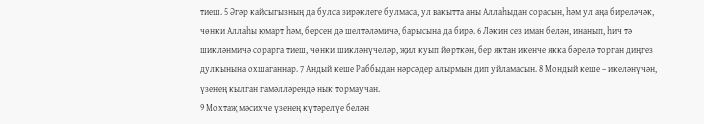тиеш. 5 Әгәр кайсыгызның да булса зирәклеге булмаса, ул вакытта аны Аллаһыдан сорасын, һәм ул аңа биреләчәк, чѳнки Аллаһы юмарт һәм, берсен дә шелтәләмичә, барысына да бирә. 6 Ләкин сез иман белән, инанып, һич тә шикләнмичә сорарга тиеш, чѳнки шикләнүчеләр, җил куып йѳрткән, бер яктан икенче якка бәрелә торган диңгез дулкынына охшаганнар. 7 Андый кеше Раббыдан нәрсәдер алырмын дип уйламасын. 8 Мондый кеше – икеләнүчән, үзенең кылган гамәлләрендә нык тормаучан.
9 Мохтаҗ мәсихче үзенең күтәрелүе белән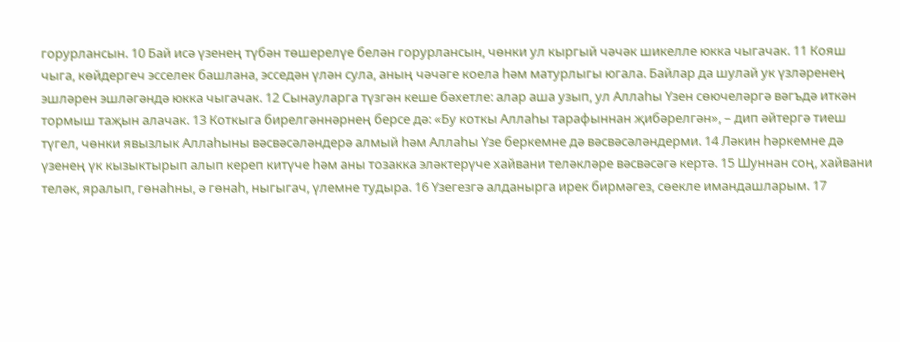горурлансын. 10 Бай исә үзенең түбән тѳшерелүе белән горурлансын, чѳнки ул кыргый чәчәк шикелле юкка чыгачак. 11 Кояш чыга, кѳйдергеч эсселек башлана, эсседән үлән сула, аның чәчәге коела һәм матурлыгы югала. Байлар да шулай ук үзләренең эшләрен эшләгәндә юкка чыгачак. 12 Сынауларга түзгән кеше бәхетле: алар аша узып, ул Аллаһы Үзен сѳючеләргә вәгъдә иткән тормыш таҗын алачак. 13 Коткыга бирелгәннәрнең берсе дә: «Бу коткы Аллаһы тарафыннан җибәрелгән», – дип әйтергә тиеш түгел, чѳнки явызлык Аллаһыны вәсвәсәләндерә алмый һәм Аллаһы Үзе беркемне дә вәсвәсәләндерми. 14 Ләкин һәркемне дә үзенең үк кызыктырып алып кереп китүче һәм аны тозакка эләктерүче хайвани теләкләре вәсвәсәгә кертә. 15 Шуннан соң, хайвани теләк, яралып, гѳнаһны, ә гѳнаһ, ныгыгач, үлемне тудыра. 16 Үзегезгә алданырга ирек бирмәгез, сѳекле имандашларым. 17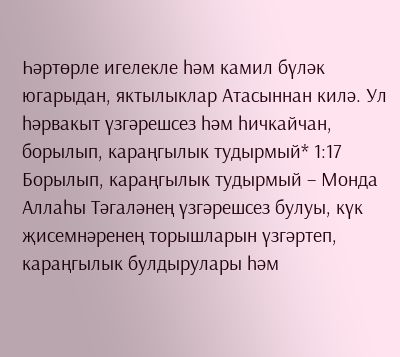Һәртѳрле игелекле һәм камил бүләк югарыдан, яктылыклар Атасыннан килә. Ул һәрвакыт үзгәрешсез һәм һичкайчан, борылып, караңгылык тудырмый* 1:17 Борылып, караңгылык тудырмый – Монда Аллаһы Тәгаләнең үзгәрешсез булуы, күк җисемнәренең торышларын үзгәртеп, караңгылык булдырулары һәм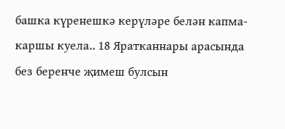башка күренешкә керүләре белән капма-каршы куела.. 18 Яратканнары арасында без беренче җимеш булсын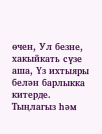ѳчен, Ул безне, хакыйкать сүзе аша, Үз ихтыяры белән барлыкка китерде.
Тыңлагыз һәм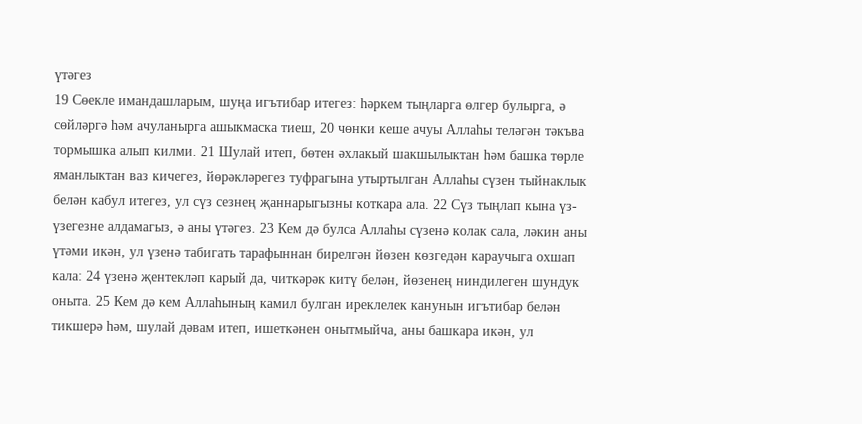үтәгез
19 Сѳекле имандашларым, шуңа игътибар итегез: һәркем тыңларга ѳлгер булырга, ә сѳйләргә һәм ачуланырга ашыкмаска тиеш, 20 чѳнки кеше ачуы Аллаһы теләгән тәкъва тормышка алып килми. 21 Шулай итеп, бѳтен әхлакый шакшылыктан һәм башка тѳрле яманлыктан ваз кичегез, йѳрәкләрегез туфрагына утыртылган Аллаһы сүзен тыйнаклык белән кабул итегез, ул сүз сезнең җаннарыгызны коткара ала. 22 Сүз тыңлап кына үз-үзегезне алдамагыз, ә аны үтәгез. 23 Кем дә булса Аллаһы сүзенә колак сала, ләкин аны үтәми икән, ул үзенә табигать тарафыннан бирелгән йѳзен кѳзгедән караучыга охшап кала: 24 үзенә җентекләп карый да, читкәрәк китү белән, йѳзенең ниндилеген шундук оныта. 25 Кем дә кем Аллаһының камил булган иреклелек канунын игътибар белән тикшерә һәм, шулай дәвам итеп, ишеткәнен онытмыйча, аны башкара икән, ул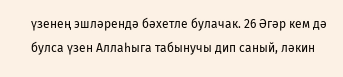үзенең эшләрендә бәхетле булачак. 26 Әгәр кем дә булса үзен Аллаһыга табынучы дип саный, ләкин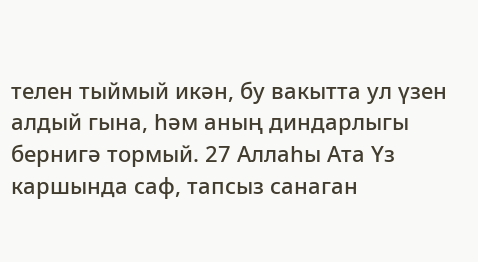телен тыймый икән, бу вакытта ул үзен алдый гына, һәм аның диндарлыгы бернигә тормый. 27 Аллаһы Ата Үз каршында саф, тапсыз санаган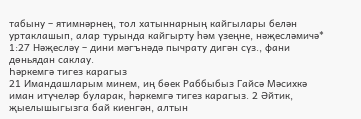табыну – ятимнәрнең, тол хатыннарның кайгылары белән уртаклашып, алар турында кайгырту һәм үзеңне, нәҗесләмичә* 1:27 Нәҗесләү – дини мәгънәдә пычрату дигән сүз., фани дѳньядан саклау.
Һәркемгә тигез карагыз
21 Имандашларым минем, иң бѳек Раббыбыз Гайсә Мәсихкә иман итүчеләр буларак, һәркемгә тигез карагыз. 2 Әйтик, җыелышыгызга бай киенгән, алтын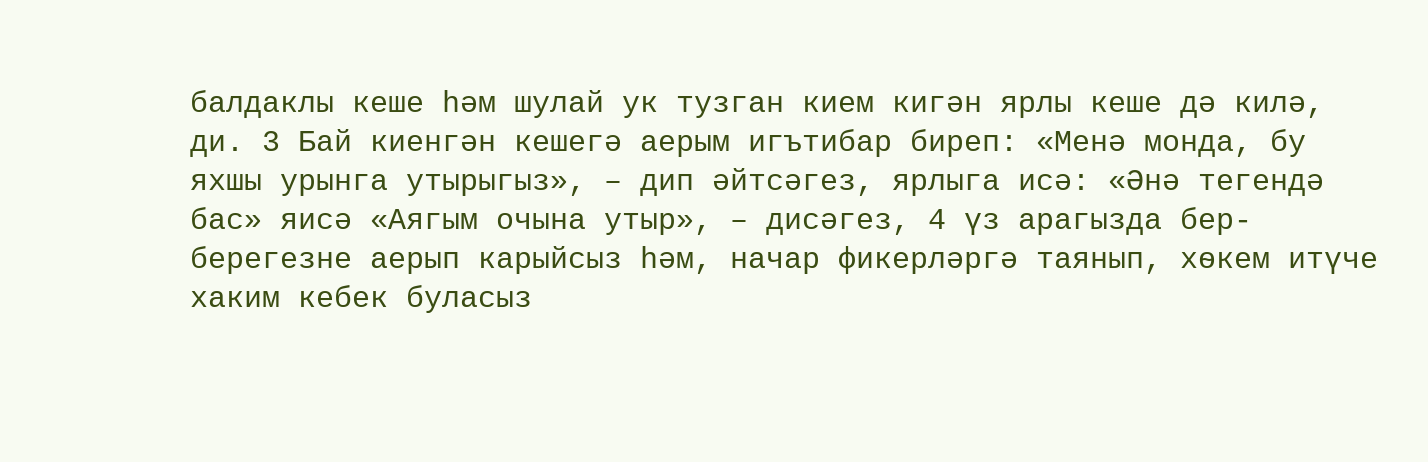балдаклы кеше һәм шулай ук тузган кием кигән ярлы кеше дә килә, ди. 3 Бай киенгән кешегә аерым игътибар биреп: «Менә монда, бу яхшы урынга утырыгыз», – дип әйтсәгез, ярлыга исә: «Әнә тегендә бас» яисә «Аягым очына утыр», – дисәгез, 4 үз арагызда бер-берегезне аерып карыйсыз һәм, начар фикерләргә таянып, хѳкем итүче хаким кебек буласыз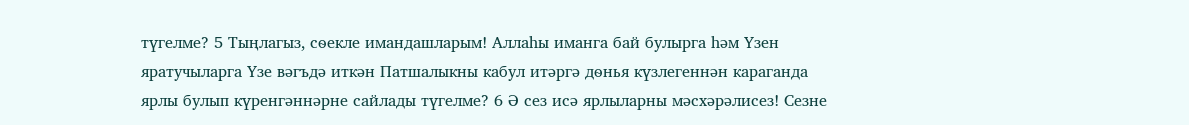түгелме? 5 Тыңлагыз, сѳекле имандашларым! Аллаһы иманга бай булырга һәм Үзен яратучыларга Үзе вәгъдә иткән Патшалыкны кабул итәргә дѳнья күзлегеннән караганда ярлы булып күренгәннәрне сайлады түгелме? 6 Ә сез исә ярлыларны мәсхәрәлисез! Сезне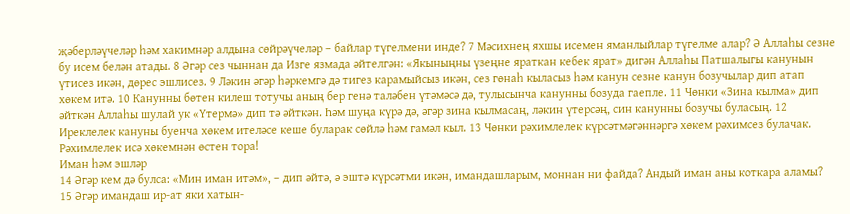җәберләүчеләр һәм хакимнәр алдына сѳйрәүчеләр – байлар түгелмени инде? 7 Мәсихнең яхшы исемен яманлыйлар түгелме алар? Ә Аллаһы сезне бу исем белән атады. 8 Әгәр сез чыннан да Изге язмада әйтелгән: «Якыныңны үзеңне яраткан кебек ярат» дигән Аллаһы Патшалыгы канунын үтисез икән, дѳрес эшлисез. 9 Ләкин әгәр һәркемгә дә тигез карамыйсыз икән, сез гѳнаһ кыласыз һәм канун сезне канун бозучылар дип атап хѳкем итә. 10 Канунны бѳтен килеш тотучы аның бер генә таләбен үтәмәсә дә, тулысынча канунны бозуда гаепле. 11 Чѳнки «Зина кылма» дип әйткән Аллаһы шулай ук «Үтермә» дип тә әйткән. Һәм шуңа күрә дә, әгәр зина кылмасаң, ләкин үтерсәң, син канунны бозучы буласың. 12 Иреклелек кануны буенча хѳкем ителәсе кеше буларак сѳйлә һәм гамәл кыл. 13 Чѳнки рәхимлелек күрсәтмәгәннәргә хѳкем рәхимсез булачак. Рәхимлелек исә хѳкемнән ѳстен тора!
Иман һәм эшләр
14 Әгәр кем дә булса: «Мин иман итәм», – дип әйтә, ә эштә күрсәтми икән, имандашларым, моннан ни файда? Андый иман аны коткара аламы? 15 Әгәр имандаш ир-ат яки хатын-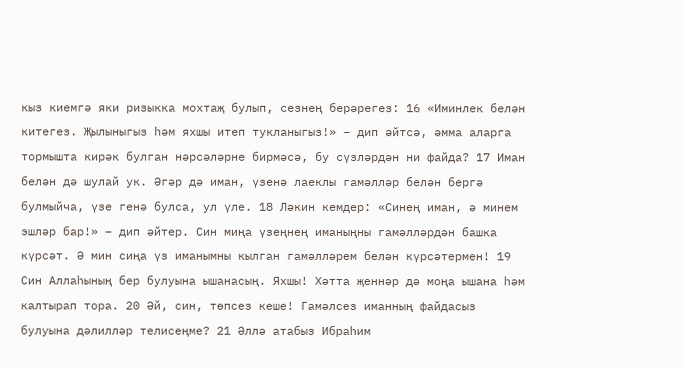кыз киемгә яки ризыкка мохтаҗ булып, сезнең берәрегез: 16 «Иминлек белән китегез. Җылыныгыз һәм яхшы итеп тукланыгыз!» – дип әйтсә, әмма аларга тормышта кирәк булган нәрсәләрне бирмәсә, бу сүзләрдән ни файда? 17 Иман белән дә шулай ук. Әгәр дә иман, үзенә лаеклы гамәлләр белән бергә булмыйча, үзе генә булса, ул үле. 18 Ләкин кемдер: «Синең иман, ә минем эшләр бар!» – дип әйтер. Син миңа үзеңнең иманыңны гамәлләрдән башка күрсәт. Ә мин сиңа үз иманымны кылган гамәлләрем белән күрсәтермен! 19 Син Аллаһының бер булуына ышанасың. Яхшы! Хәтта җеннәр дә моңа ышана һәм калтырап тора. 20 Әй, син, тѳпсез кеше! Гамәлсез иманның файдасыз булуына дәлилләр телисеңме? 21 Әллә атабыз Ибраһим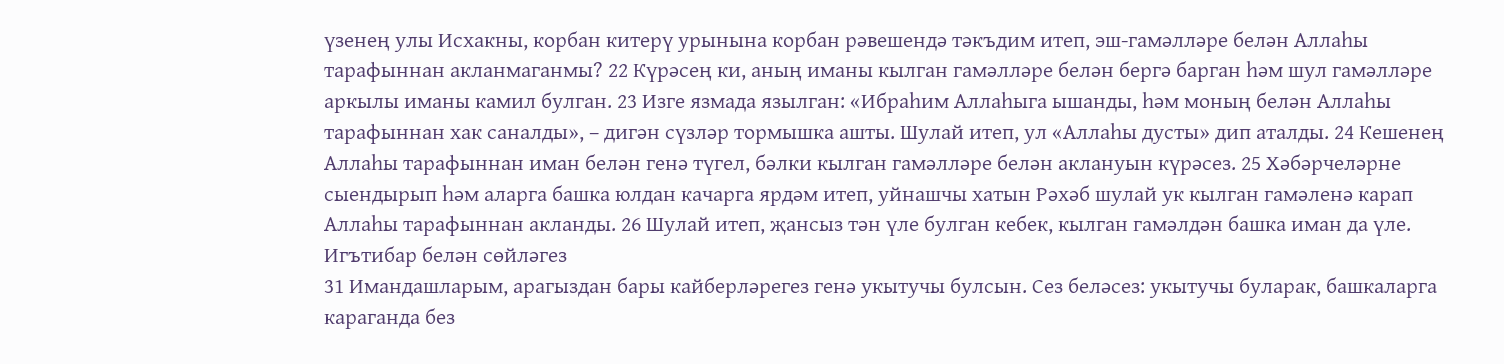үзенең улы Исхакны, корбан китерү урынына корбан рәвешендә тәкъдим итеп, эш-гамәлләре белән Аллаһы тарафыннан акланмаганмы? 22 Күрәсең ки, аның иманы кылган гамәлләре белән бергә барган һәм шул гамәлләре аркылы иманы камил булган. 23 Изге язмада язылган: «Ибраһим Аллаһыга ышанды, һәм моның белән Аллаһы тарафыннан хак саналды», – дигән сүзләр тормышка ашты. Шулай итеп, ул «Аллаһы дусты» дип аталды. 24 Кешенең Аллаһы тарафыннан иман белән генә түгел, бәлки кылган гамәлләре белән аклануын күрәсез. 25 Хәбәрчеләрне сыендырып һәм аларга башка юлдан качарга ярдәм итеп, уйнашчы хатын Рәхәб шулай ук кылган гамәленә карап Аллаһы тарафыннан акланды. 26 Шулай итеп, җансыз тән үле булган кебек, кылган гамәлдән башка иман да үле.
Игътибар белән сѳйләгез
31 Имандашларым, арагыздан бары кайберләрегез генә укытучы булсын. Сез беләсез: укытучы буларак, башкаларга караганда без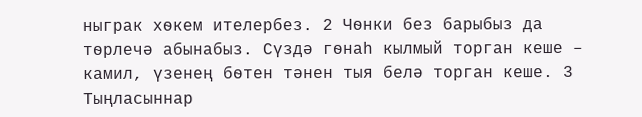ныграк хѳкем ителербез. 2 Чѳнки без барыбыз да тѳрлечә абынабыз. Сүздә гѳнаһ кылмый торган кеше – камил, үзенең бѳтен тәнен тыя белә торган кеше. 3 Тыңласыннар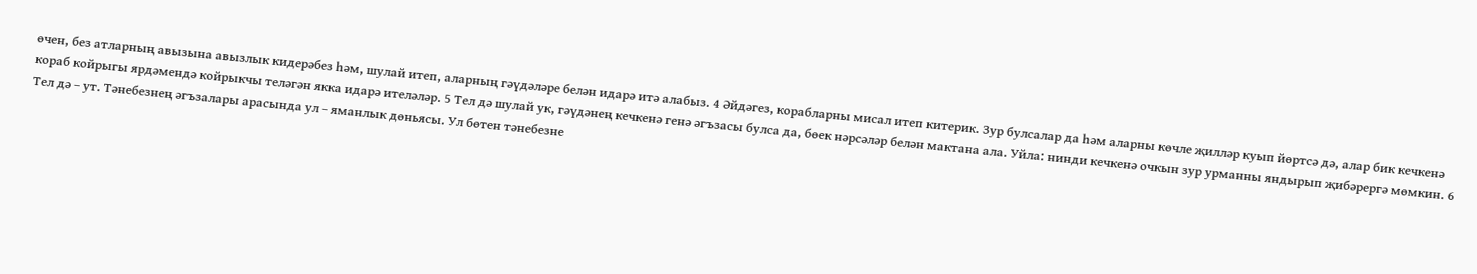ѳчен, без атларның авызына авызлык кидерәбез һәм, шулай итеп, аларның гәүдәләре белән идарә итә алабыз. 4 Әйдәгез, корабларны мисал итеп китерик. Зур булсалар да һәм аларны кѳчле җилләр куып йѳртсә дә, алар бик кечкенә кораб койрыгы ярдәмендә койрыкчы теләгән якка идарә ителәләр. 5 Тел дә шулай ук, гәүдәнең кечкенә генә әгъзасы булса да, бѳек нәрсәләр белән мактана ала. Уйла: нинди кечкенә очкын зур урманны яндырып җибәрергә мѳмкин. 6 Тел дә – ут. Тәнебезнең әгъзалары арасында ул – яманлык дѳньясы. Ул бѳтен тәнебезне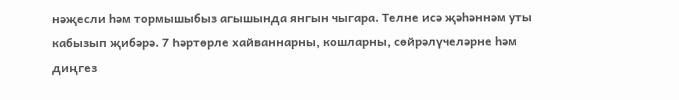нәҗесли һәм тормышыбыз агышында янгын чыгара. Телне исә җәһәннәм уты кабызып җибәрә. 7 Һәртѳрле хайваннарны, кошларны, сѳйрәлүчеләрне һәм диңгез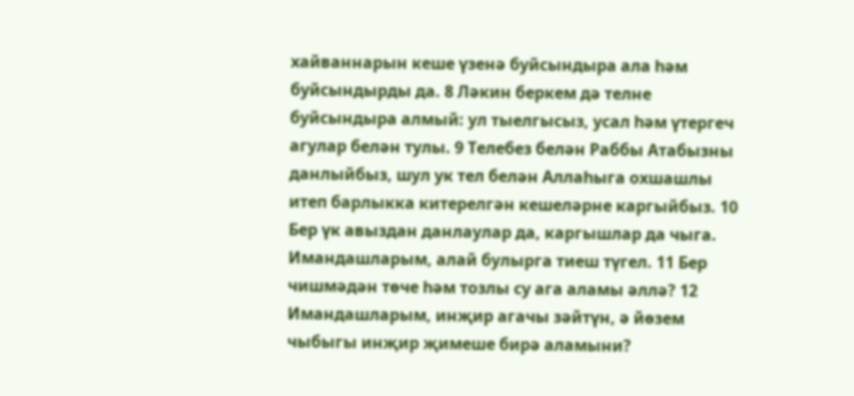хайваннарын кеше үзенә буйсындыра ала һәм буйсындырды да. 8 Ләкин беркем дә телне буйсындыра алмый: ул тыелгысыз, усал һәм үтергеч агулар белән тулы. 9 Телебез белән Раббы Атабызны данлыйбыз, шул ук тел белән Аллаһыга охшашлы итеп барлыкка китерелгән кешеләрне каргыйбыз. 10 Бер үк авыздан данлаулар да, каргышлар да чыга. Имандашларым, алай булырга тиеш түгел. 11 Бер чишмәдән тѳче һәм тозлы су ага аламы әллә? 12 Имандашларым, инҗир агачы зәйтүн, ә йѳзем чыбыгы инҗир җимеше бирә аламыни?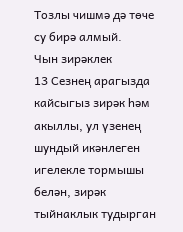Тозлы чишмә дә тѳче су бирә алмый.
Чын зирәклек
13 Сезнең арагызда кайсыгыз зирәк һәм акыллы, ул үзенең шундый икәнлеген игелекле тормышы белән, зирәк тыйнаклык тудырган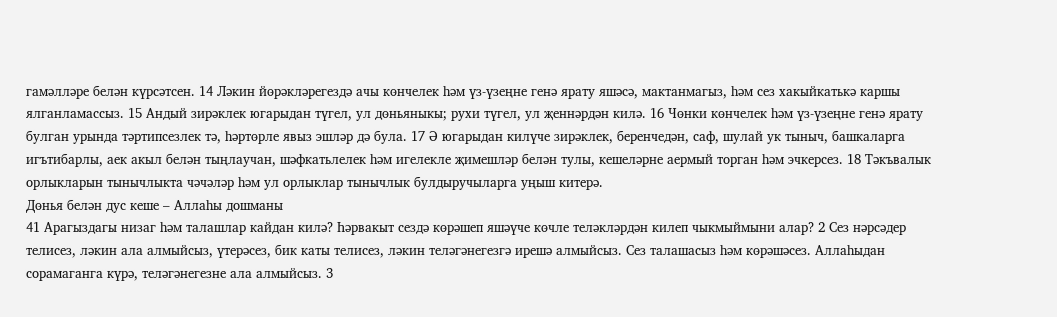гамәлләре белән күрсәтсен. 14 Ләкин йѳрәкләрегездә ачы кѳнчелек һәм үз-үзеңне генә ярату яшәсә, мактанмагыз, һәм сез хакыйкатькә каршы ялганламассыз. 15 Андый зирәклек югарыдан түгел, ул дѳньяныкы; рухи түгел, ул җеннәрдән килә. 16 Чѳнки кѳнчелек һәм үз-үзеңне генә ярату булган урында тәртипсезлек тә, һәртѳрле явыз эшләр дә була. 17 Ә югарыдан килүче зирәклек, беренчедән, саф, шулай ук тыныч, башкаларга игътибарлы, аек акыл белән тыңлаучан, шәфкатьлелек һәм игелекле җимешләр белән тулы, кешеләрне аермый торган һәм эчкерсез. 18 Тәкъвалык орлыкларын тынычлыкта чәчәләр һәм ул орлыклар тынычлык булдыручыларга уңыш китерә.
Дѳнья белән дус кеше – Аллаһы дошманы
41 Арагыздагы низаг һәм талашлар кайдан килә? Һәрвакыт сездә кѳрәшеп яшәүче кѳчле теләкләрдән килеп чыкмыймыни алар? 2 Сез нәрсәдер телисез, ләкин ала алмыйсыз, үтерәсез, бик каты телисез, ләкин теләгәнегезгә ирешә алмыйсыз. Сез талашасыз һәм кѳрәшәсез. Аллаһыдан сорамаганга күрә, теләгәнегезне ала алмыйсыз. 3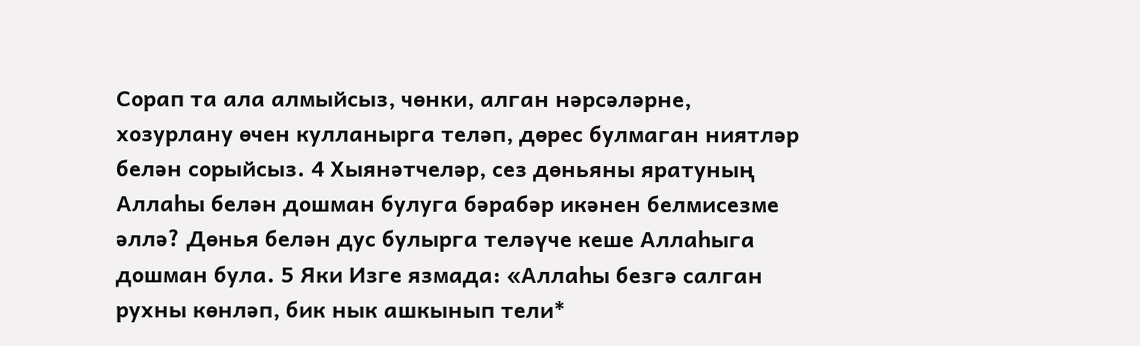Сорап та ала алмыйсыз, чѳнки, алган нәрсәләрне, хозурлану ѳчен кулланырга теләп, дѳрес булмаган ниятләр белән сорыйсыз. 4 Хыянәтчеләр, сез дѳньяны яратуның Аллаһы белән дошман булуга бәрабәр икәнен белмисезме әллә? Дѳнья белән дус булырга теләүче кеше Аллаһыга дошман була. 5 Яки Изге язмада: «Аллаһы безгә салган рухны кѳнләп, бик нык ашкынып тели*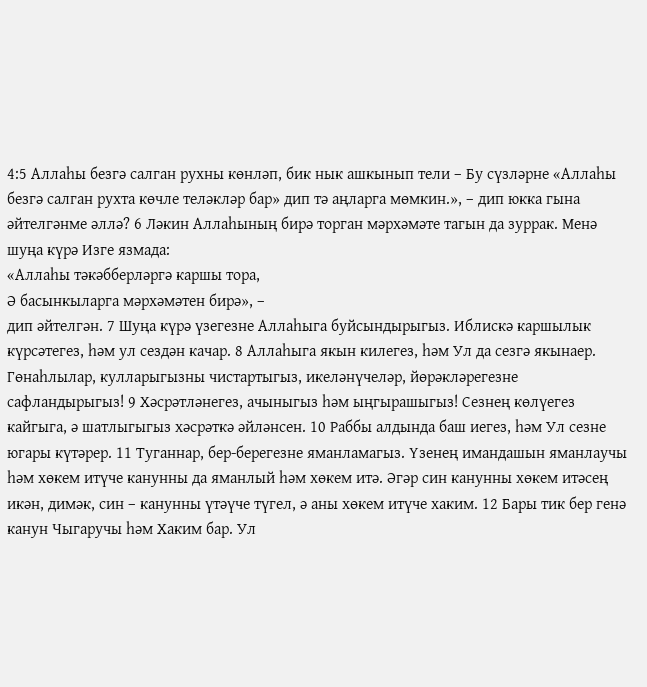4:5 Аллаһы безгә салган рухны кѳнләп, бик нык ашкынып тели – Бу сүзләрне «Аллаһы безгә салган рухта кѳчле теләкләр бар» дип тә аңларга мѳмкин.», – дип юкка гына әйтелгәнме әллә? 6 Ләкин Аллаһының бирә торган мәрхәмәте тагын да зуррак. Менә шуңа күрә Изге язмада:
«Аллаһы тәкәбберләргә каршы тора,
Ә басынкыларга мәрхәмәтен бирә», –
дип әйтелгән. 7 Шуңа күрә үзегезне Аллаһыга буйсындырыгыз. Иблискә каршылык күрсәтегез, һәм ул сездән качар. 8 Аллаһыга якын килегез, һәм Ул да сезгә якынаер. Гѳнаһлылар, кулларыгызны чистартыгыз, икеләнүчеләр, йѳрәкләрегезне сафландырыгыз! 9 Хәсрәтләнегез, ачыныгыз һәм ыңгырашыгыз! Сезнең кѳлүегез кайгыга, ә шатлыгыгыз хәсрәткә әйләнсен. 10 Раббы алдында баш иегез, һәм Ул сезне югары күтәрер. 11 Туганнар, бер-берегезне яманламагыз. Үзенең имандашын яманлаучы һәм хѳкем итүче канунны да яманлый һәм хѳкем итә. Әгәр син канунны хѳкем итәсең икән, димәк, син – канунны үтәүче түгел, ә аны хѳкем итүче хаким. 12 Бары тик бер генә канун Чыгаручы һәм Хаким бар. Ул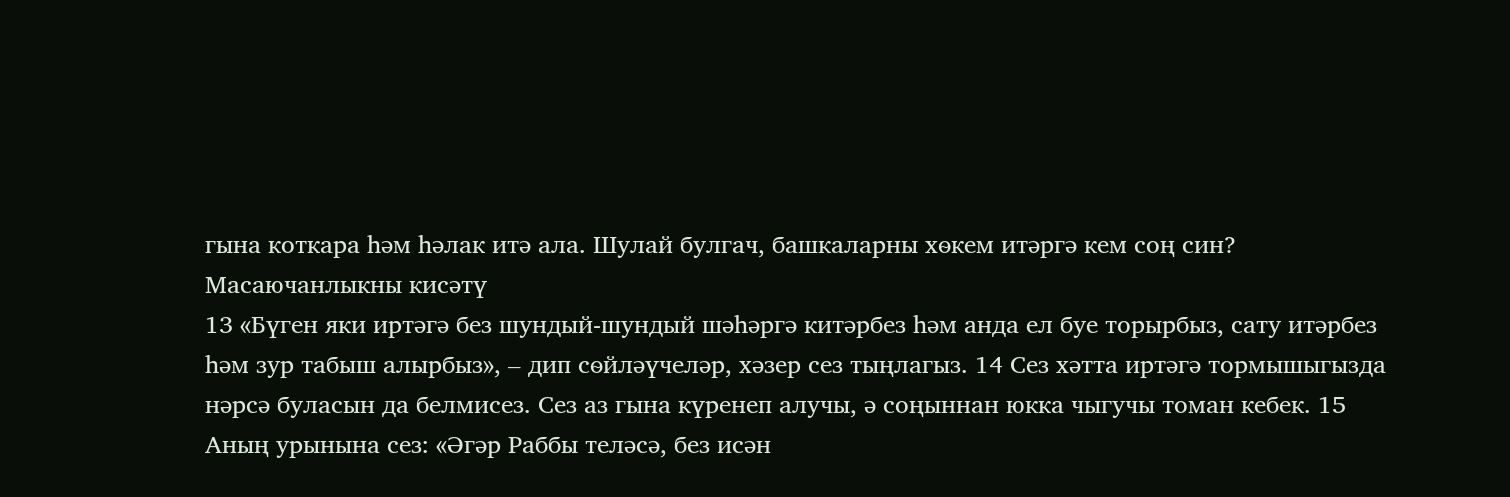гына коткара һәм һәлак итә ала. Шулай булгач, башкаларны хѳкем итәргә кем соң син?
Масаючанлыкны кисәтү
13 «Бүген яки иртәгә без шундый-шундый шәһәргә китәрбез һәм анда ел буе торырбыз, сату итәрбез һәм зур табыш алырбыз», – дип сѳйләүчеләр, хәзер сез тыңлагыз. 14 Сез хәтта иртәгә тормышыгызда нәрсә буласын да белмисез. Сез аз гына күренеп алучы, ә соңыннан юкка чыгучы томан кебек. 15 Аның урынына сез: «Әгәр Раббы теләсә, без исән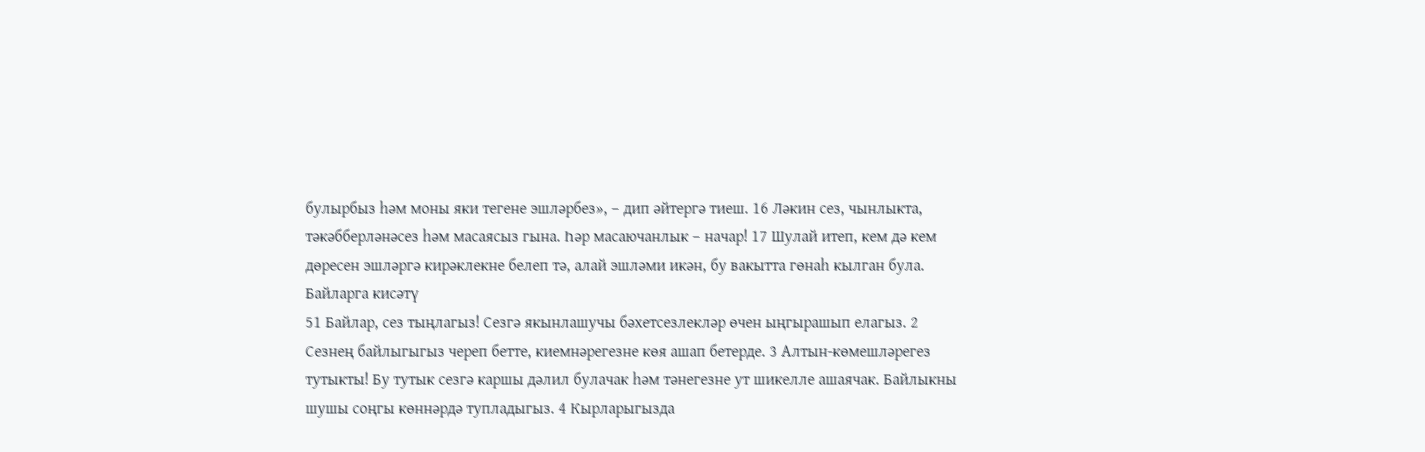булырбыз һәм моны яки тегене эшләрбез», – дип әйтергә тиеш. 16 Ләкин сез, чынлыкта, тәкәбберләнәсез һәм масаясыз гына. Һәр масаючанлык – начар! 17 Шулай итеп, кем дә кем дѳресен эшләргә кирәклекне белеп тә, алай эшләми икән, бу вакытта гѳнаһ кылган була.
Байларга кисәтү
51 Байлар, сез тыңлагыз! Сезгә якынлашучы бәхетсезлекләр ѳчен ыңгырашып елагыз. 2 Сезнең байлыгыгыз череп бетте, киемнәрегезне кѳя ашап бетерде. 3 Алтын-кѳмешләрегез тутыкты! Бу тутык сезгә каршы дәлил булачак һәм тәнегезне ут шикелле ашаячак. Байлыкны шушы соңгы кѳннәрдә тупладыгыз. 4 Кырларыгызда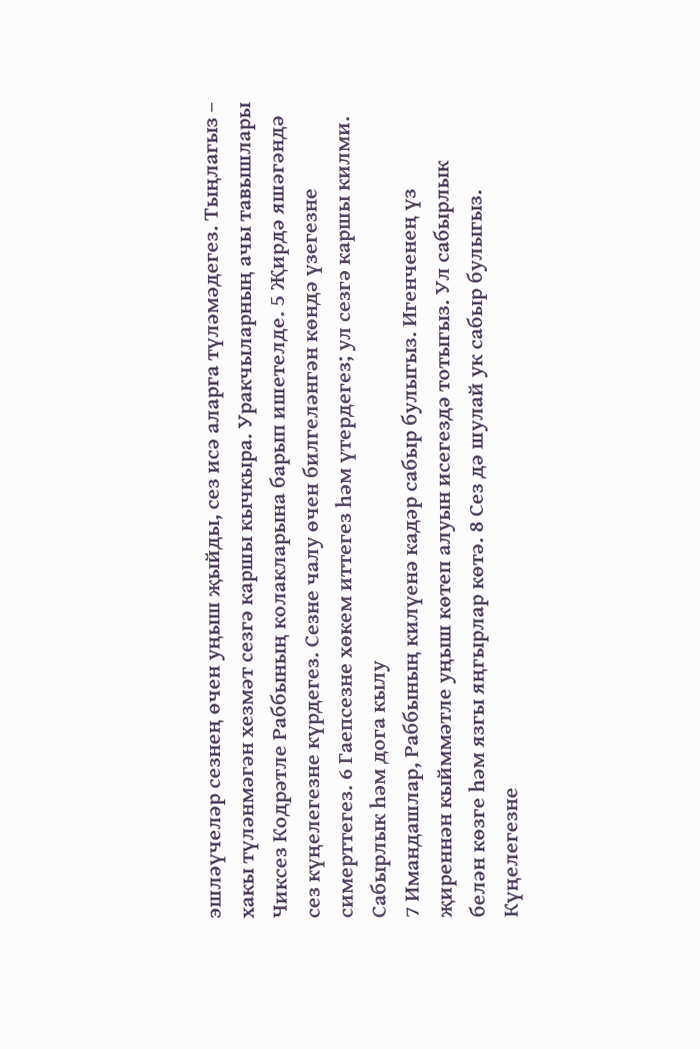эшләүчеләр сезнең ѳчен уңыш җыйды, сез исә аларга түләмәдегез. Тыңлагыз – хакы түләнмәгән хезмәт сезгә каршы кычкыра. Уракчыларның ачы тавышлары Чиксез Кодрәтле Раббының колакларына барып ишетелде. 5 Җирдә яшәгәндә сез күңелегезне күрдегез. Сезне чалу ѳчен билгеләнгән кѳндә үзегезне симерттегез. 6 Гаепсезне хѳкем иттегез һәм үтердегез; ул сезгә каршы килми.
Сабырлык һәм дога кылу
7 Имандашлар, Раббының килүенә кадәр сабыр булыгыз. Игенченең үз җиреннән кыйммәтле уңыш кѳтеп алуын исегездә тотыгыз. Ул сабырлык белән кѳзге һәм язгы яңгырлар кѳтә. 8 Сез дә шулай ук сабыр булыгыз. Күңелегезне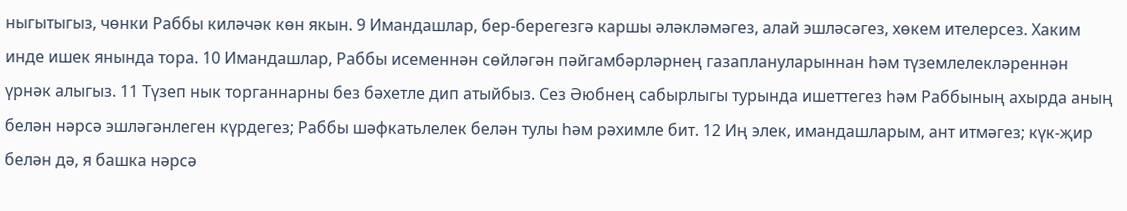ныгытыгыз, чѳнки Раббы киләчәк кѳн якын. 9 Имандашлар, бер-берегезгә каршы әләкләмәгез, алай эшләсәгез, хѳкем ителерсез. Хаким инде ишек янында тора. 10 Имандашлар, Раббы исеменнән сѳйләгән пәйгамбәрләрнең газаплануларыннан һәм түземлелекләреннән үрнәк алыгыз. 11 Түзеп нык торганнарны без бәхетле дип атыйбыз. Сез Әюбнең сабырлыгы турында ишеттегез һәм Раббының ахырда аның белән нәрсә эшләгәнлеген күрдегез; Раббы шәфкатьлелек белән тулы һәм рәхимле бит. 12 Иң элек, имандашларым, ант итмәгез; күк-җир белән дә, я башка нәрсә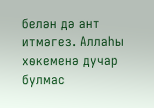белән дә ант итмәгез. Аллаһы хѳкеменә дучар булмас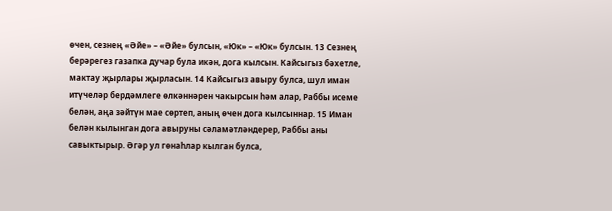ѳчен, сезнең «Әйе» – «Әйе» булсын, «Юк» – «Юк» булсын. 13 Сезнең берәрегез газапка дучар була икән, дога кылсын. Кайсыгыз бәхетле, мактау җырлары җырласын. 14 Кайсыгыз авыру булса, шул иман итүчеләр бердәмлеге ѳлкәннәрен чакырсын һәм алар, Раббы исеме белән, аңа зәйтүн мае сѳртеп, аның ѳчен дога кылсыннар. 15 Иман белән кылынган дога авыруны сәламәтләндерер, Раббы аны савыктырыр. Әгәр ул гѳнаһлар кылган булса,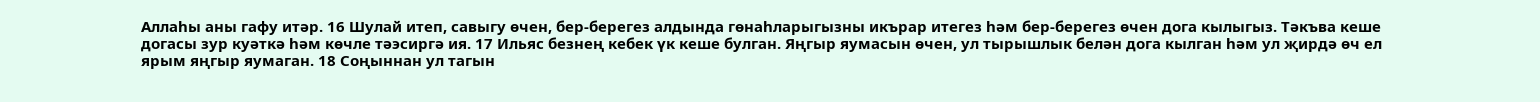Аллаһы аны гафу итәр. 16 Шулай итеп, савыгу ѳчен, бер-берегез алдында гѳнаһларыгызны икърар итегез һәм бер-берегез ѳчен дога кылыгыз. Тәкъва кеше догасы зур куәткә һәм кѳчле тәэсиргә ия. 17 Ильяс безнең кебек үк кеше булган. Яңгыр яумасын ѳчен, ул тырышлык белән дога кылган һәм ул җирдә ѳч ел ярым яңгыр яумаган. 18 Соңыннан ул тагын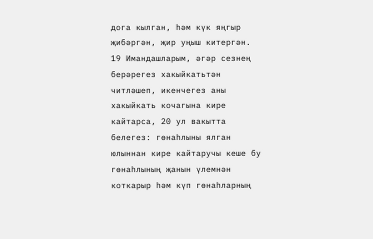дога кылган, һәм күк яңгыр җибәргән, җир уңыш китергән.
19 Имандашларым, әгәр сезнең берәрегез хакыйкатьтән читләшеп, икенчегез аны хакыйкать кочагына кире кайтарса, 20 ул вакытта белегез: гѳнаһлыны ялган юлыннан кире кайтаручы кеше бу гѳнаһлының җанын үлемнән коткарыр һәм күп гѳнаһларның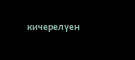кичерелүен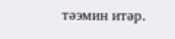тәэмин итәр.